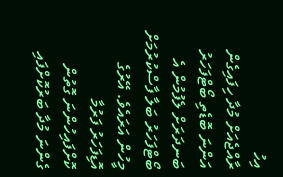އިހު
ރާއްޖެއަށް މުދާ ހިފައިގެން އަންނަ ބޮޑެތި ބޯޓްފަހަރު ބަނދަރަށް ލެފުމުން އެ
ބޯޓްފަހަރު ބަލާ ފާސްކުރުމަށް މީހުން އަރައެވެ. އޭރުގެ އޮޑިފަހަރު ފަރުމާ
ކޮށްފައިހުންނަ ގޮތުން ގެންނަ މުދާ ބަރުކޮށްފައި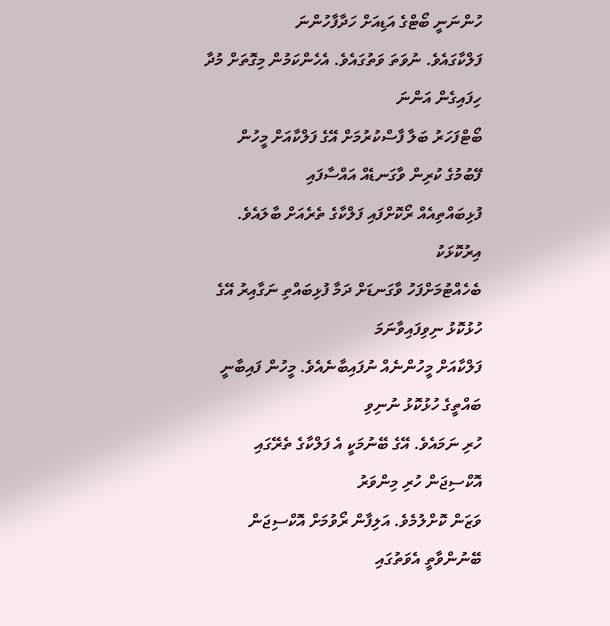ހުންނަނީ ބޯޓްގެ އަޑިއަށް ހަދާފާހުންނަ
ފަލްކާގައެވެ. ނުވަތަ ވަތުގައެވެ. އެހެންކަމުން މިގޮތަށް މުދާ ހިފައިގެން އަންނަ
ބޯޓްފަހަރު ބަލާ ފާސްކުރުމަށް އޭގެ ފަލްކާއަށް މީހުން ފޭބުމުގެ ކުރިން ވާގަނޑެއް އައްސާފައި
ފުޅިބައްތިއެއް ރޯކޮށްފައި ފަލްކާގެ ތެރެއަށް ބާލައެވެ. އިރުކޮޅަކު
ބެހެއްޓުމަށްފަހު ވާގަނޑަށް ދަމާ ފުޅިބައްތި ނަގާއިރު އޭގެ ހުޅުކޮޅު ނިވިފައިވާނަމަ
ފަލްކާއަށް މީހުންނެއް ނުފައިބާނެއެވެ. މީހުން ފައިބާނީ ބައްތީގެ ހުޅުކޮޅު ނުނިވި
ހުރި ނަމައެވެ. އޭގެ ބޭނުމަކީ އެ ފަލްކާގެ ތެރޭގައި އޮކްސިޖަން ހުރި މިންވަރު
ވަޒަން ކޮށްލުމެވެ. އަލިފާން ރޯވުމަށް އޮކްސިޖަން ބޭނުންވާތީ އެވަތުގައި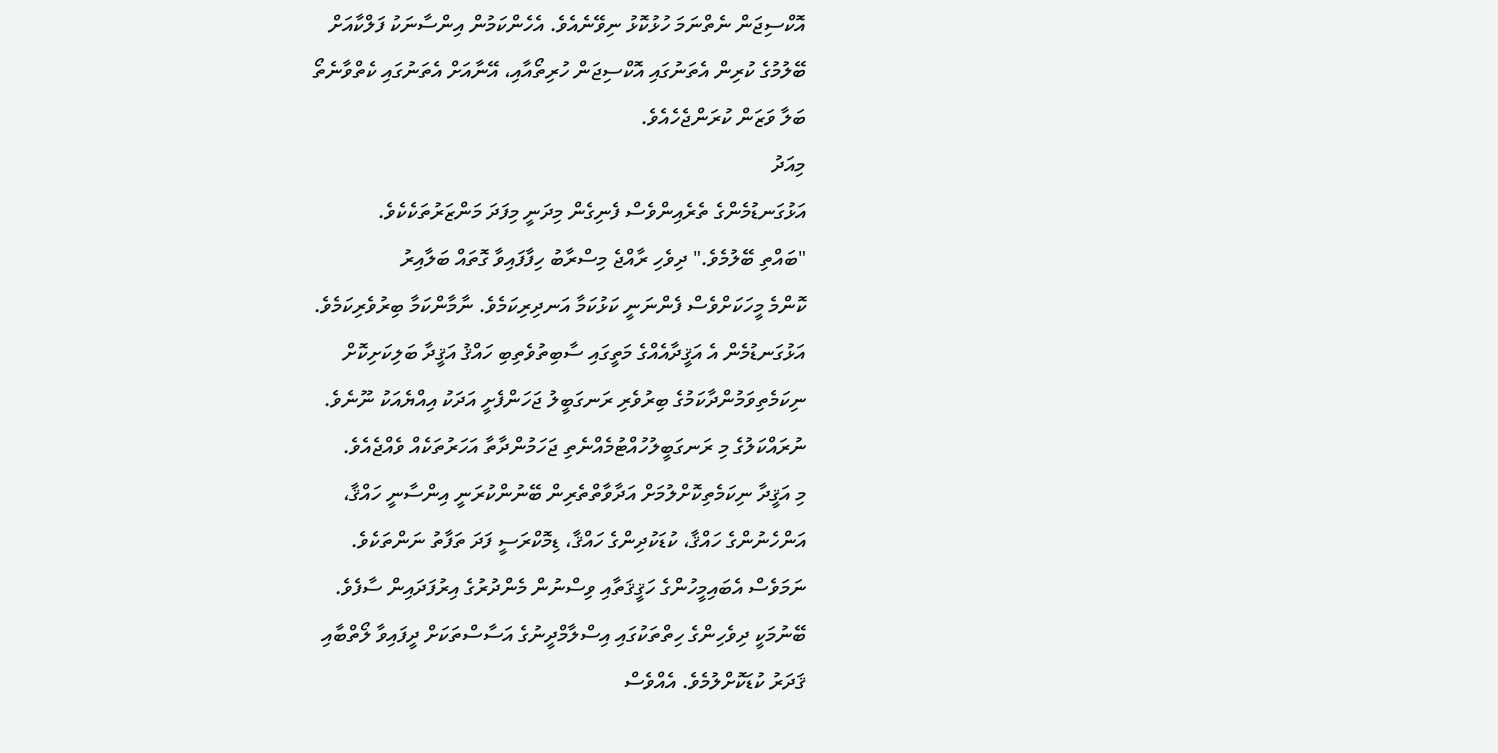އޮކްސިޖަން ނެތްނަމަ ހުޅުކޮޅު ނިވޭނެއެވެ. އެހެންކަމުން އިންސާނަކު ފަލްކާއަށް
ބޭލުމުގެ ކުރިން އެތަނުގައި އޮކްސިޖަން ހުރިތޯއާއި، އޭނާއަށް އެތަނުގައި ކެތްވާނެތޯ
ބަލާ ވަޒަން ކުރަންޖެހެއެވެ.
މިއަދު
އަޅުގަނޑުމެންގެ ތެރެއިންވެސް ފެނިގެން މިދަނީ މިފަދަ މަންޒަރުތަކެކެވެ.
"ބައްތި ބޭލުމެވެ." ދިވެހި ރާއްޖެ މިސްރާބު ހިފާފައިވާ ގޮތައް ބަލާއިރު
ކޮންމެ މީހަކަށްވެސް ފެންނަނީ ކަޅުކަމާ އަނދިރިކަމެވެ. ނާމާންކަމާ ބިރުވެރިކަމެވެ.
އަޅުގަނޑުމެން އެ އަޤީދާއެއްގެ މަތީގައި ސާބިތުވެތިބި ހައްޤު އަޤީދާ ބަލިކަށިކޮށް
ނިކަމެތިވަމުންދާކަމުގެ ބިރުވެރި ރަނގަބީލު ޖަހަންފެށީ އަދަކު އިއްޔެއަކު ނޫނެވެ.
ނުރައްކަލުގެ މި ރަނގަބީލުހުއްޓުމެއްނެތި ޖަހަމުންދާތާ އަހަރުތަކެއް ވެއްޖެއެވެ.
މި އަޤީދާ ނިކަމެތިކޮށްލުމަށް އަދާވާތްތެރިން ބޭނުންކުރަނީ އިންސާނީ ހައްޤާ،
އަންހެނުންގެ ހައްޤާ، ކުޑަކުދިންގެ ހައްޤާ، ޑިމޮކްރަސީ ފަދަ ތަފާތު ނަންތަކެވެ.
ނަމަވެސް އެބައިމީހުންގެ ހަޤީޤަތާއި ވިސްނުން މެންދުރުގެ އިރުފަދައިން ސާފެވެ.
ބޭނުމަކީ ދިވެހިންގެ ހިތްތަކުގައި އިސްލާމްދީނުގެ އަސާސްތަކަށް ދީފައިވާ ލޯތްބާއި
ޤަދަރު ކުޑަކޮށްލުމެވެ. އެއްވެސް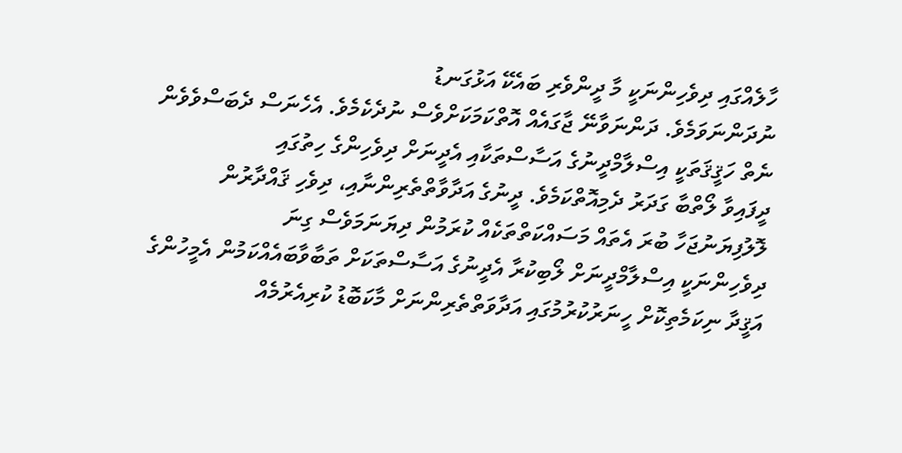ހާލެއްގައި ދިވެހިންނަކީ މާ ދީންވެރި ބައެކޭ އަޅުގަނޑު
ނުދަންނަވަމެވެ. ދަންނަވާނޭ ޖާގައެއް އޮތްކަމަކަށްވެސް ނުދެކެމެވެ. އެހެނަސް ދެބަސްވެވެން
ނެތް ހަޤީޤަތަކީ އިސްލާމްދީނުގެ އަސާސްތަކާއި އެދީނަށް ދިވެހިންގެ ހިތުގައި
ދީފައިވާ ލޯތްބާ ގަދަރު ދެމިއޮތްކަމެވެ. ދީނުގެ އަދާވާތްތެރިންނާއި، ދިވެހި ޤައްދާރުން
ލޮލުފިޔަނުޖަހާ ބުރަ އެތައް މަސައްކަތްތަކެއް ކުރަމުން ދިޔަނަމަވެސް ގިނަ
ދިވެހިންނަކީ އިސްލާމްދީނަށް ލޯބިކުރާ އެދީނުގެ އަސާސްތަކަށް ތަބާވާބައެއްކަމުން އެމީހުންގެ
އަޤީދާ ނިކަމެތިކޮށް ހީނަރުކުރުމުގައި އަދާވަތްތެރިންނަށް މާކަބޮޑު ކުރިއެރުމެއް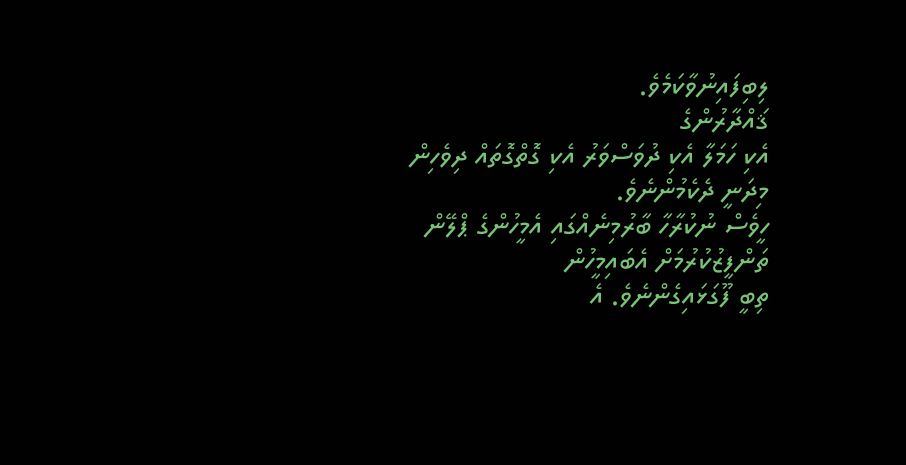ލިބިފައިނުވާކަމެވެ.
ޤައްދާރުންގެ
އެކި ހަމަލާ އެކި ދުވަސްވަރު އެކި ގޮތްގޮތައް ދިވެހިން މިދަނީ ދެކެމުންނެވެ.
ހީވެސް ނުކުރާހާ ބާރުމިނެއްގައި އެމީހުންގެ ޕްލޭން ތަންފީޒުކުރުމަށް އެބައިމީހުން
ތިބީ ފޫގަޅައިގެންނެވެ. އެ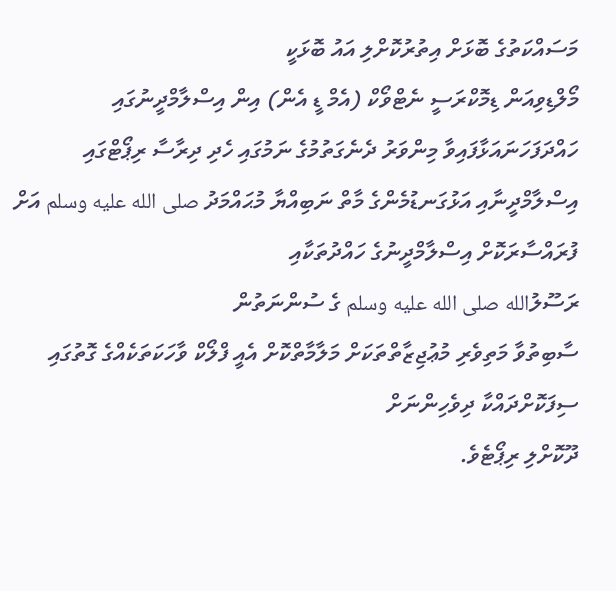މަސައްކަތުގެ ބޮޅަށް އިތުރުކޮށްލި އައު ބޮޅަކީ
މޯލްޑިވިއަން ޑިމޮކްރަސީ ނެޓްވޯކް (އެމް ޑީ އެން) އިން އިސްލާމްދީނުގައި
ހައްދަފަހަނައަޅާފައިވާ މިންވަރު ދެނެގަތުމުގެ ނަމުގައި ހެދި ދިރާސާ ރިޕޯޓްގައި
އިސްލާމްދީނާއި އަޅުގަނޑުމެންގެ މާތް ނަބިއްޔާ މުޙައްމަދު صلى الله عليه وسلم އަށް ފުރައްސާރަކޮށް އިސްލާމްދީނުގެ ހައްދުތަކާއި
ރަސޫލުالله صلى الله عليه وسلم ގެ ސުންނަތުން
ސާބިތުވާ މަތިވެރި މުޢުޖިޒާތްތަކަށް މަލާމާތްކޮށް އެއީ ފްލޯކް ވާހަކަތަކެއްގެ ގޮތުގައި ސިފަކޮށްދައްކާ ދިވެހިންނަށް
ދޫކޮށްލި ރިޕޯޓެވެ.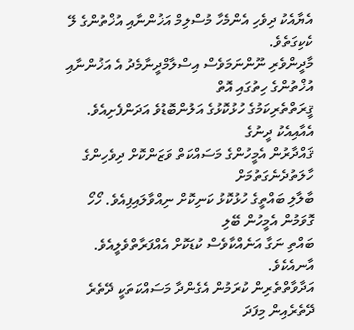އެޔާއެކު ދިވެހި އެންމެހާ މުސްލިމް އަޚުންނާއި އުޚްތުންގެ ލޭ ކެކިގަތެވެ.
މާދީންވެރި ނޫންނަމަވެސް އިސްލާމްދީނާމެދު އެ އަޚުންނާއި އުޚްތުންގެ ހިތުގައި އޮތް
ޤީރަތްތެރިކަމުގެ ހުޅުކޮޅުގެ އަލުންބޮޑުވެ އަދަންފެށިއެވެ. އެއާއިއެކު ދީނުގެ
ޤައްދާރުން އެމީހުންގެ މަސައްކަތް ވަޒަންކޮށް ދިވެހިންގެ ހާލަތުދެނެގަތުމަށް
ބާލާލި ބައްތީގެ ހުޅުކޮޅު ކަނިކޮށް ނިއްވާލައިފިއެވެ. ހޯހޯ ގޮވަމުން އެމީހުން ބޭލި
ބައްތި ނަގާ އަނެއްކާވެސް ކުޑަކޮށް އެއްފަރާތްވެލީއެވެ.
އާނއެކެވެ.
އަދާވާތްތެރިން ކުރަމުން އެގެންދާ މަސައްކަތަކީ ދޭތެރެ ދޭތެރެއިން މިފަދަ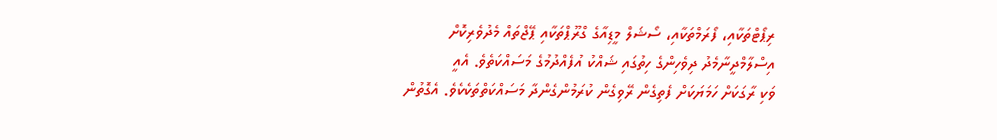ރިޕޯޓްތަކާއި، ފޯރަމްތަކާއި، ސޯޝަލް މީޑިއާގެ ގްރޫޕްތަކާއި ޕޭޖްތައް މެދުވެރިކޮށް
އިސްލާމްދީނާމެދު ދިވެހިންގެ ހިތުގައި ޝައްކު އުފެއްދުމުގެ މަސައްކަތެވެ. އެއީ
ވަކި ރާގަކަށް ހަމަޔަކަށް ފެތިގެން ރޭވިގެން ކުރަމުންގެންދާ މަސައްކަތްތަކެކެވެ. އެގޮތުން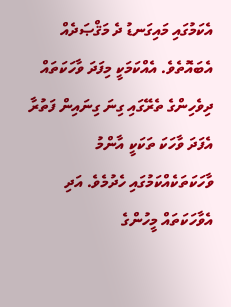އެކަމުގައި މައިގަނޑު ދެ މަޤްޞަދެއް އެބައޮތެވެ. އެއްކަމަކީ މިފަދަ ވާހަކަތައް
ދިވެހިންގެ ތެރޭގައި ގިނަ ގިނައިން ފަތުރާ އެފަދަ ވާހަކަ ތަކަކީ އާންމު
ވާހަކަތަކެއްކަމުގައި ހެދުމެވެ. އަދި އެވާހަކަތައް މީހުންގެ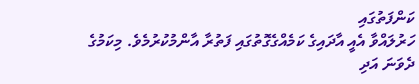ކަންފަތުގައި
ހަރުލައްވާ އެއީ އާދައިގެ ކަމެއްގެގޮތުގައި ފަތުރާ އާންމުކުރުމެވެ. މިކަމުގެ
ދެވަނަ އަދި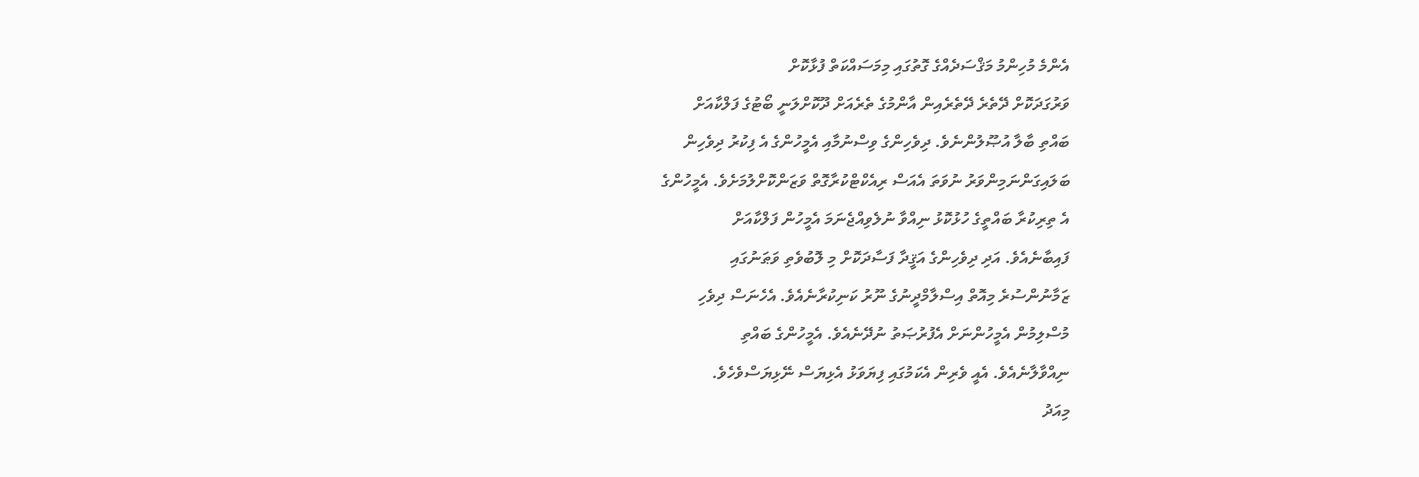އެންމެ މުހިންމު މަޤްސަދެއްގެ ގޮތުގައި މިމަސައްކަތް ފުޅާކޮށް
ވަރުގަދަކޮށް ދޭތެރެ ދޭތެރެއިން އާންމުގެ ތެރެއަށް ދޫކޮށްލަނީ ބޯޓުގެ ފަލްކާއަށް
ބައްތި ބާލާ އުޞޫލުންނެވެ. ދިވެހިންގެ ވިސްނުމާއި އެމީހުންގެ އެ ފިކުރު ދިވެހިން
ބަލައިގަންނަމިންވަރު ނުވަތަ އެއަސް ރިއެކްޓްކުރާގޮތް ވަޒަންކޮށްލުމަށެވެ. އެމީހުންގެ
އެ ތިރިކުރާ ބައްތީގެ ހުޅުކޮޅު ނިއްވާ ނުލެވިއްޖެނަމަ އެމީހުން ފަލްކާއަށް
ފައިބާނެއެވެ. އަދި ދިވެހިންގެ އަޤީދާ ފަސާދަކޮށް މި ލޮބުވެތި ވަޠަނުގައި
ޒަމާނުންސުރެ މިއޮތް އިސްލާމްދީނުގެ ނޫރު ކަނިކުރާނެއެވެ. އެހެނަސް ދިވެހި
މުސްލިމުން އެމީހުންނަށް އެފުރުޞަތު ނުދޭނެއެވެ. އެމީހުންގެ ބައްތި
ނިއްވާލާނެއެވެ. އެއީ ވެރިން އެކަމުގައި ފިޔަވަޅު އެޅިޔަސް ނޭޅިޔަސްވެހެވެ.
މިއަދު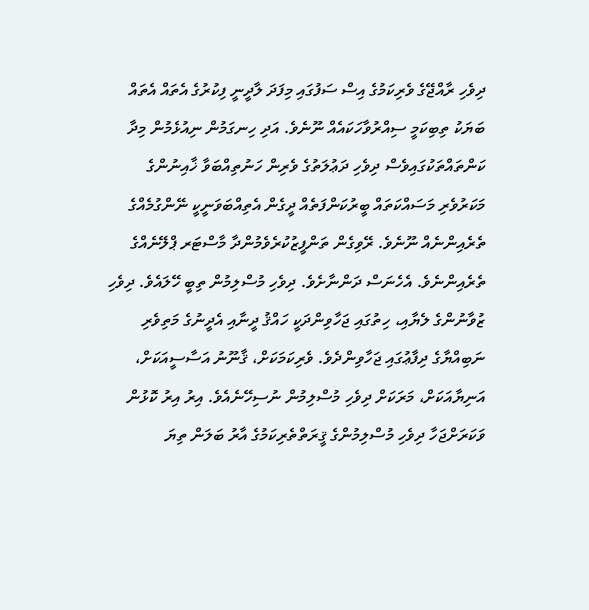ދިވެހި ރާއްޖޭގެ ވެރިކަމުގެ އިސް ސަފުގައި މިފަދަ ލާދީނީ ފިކުރުގެ އެތައް އެތައް
ބަޔަކު ތިބިކަމީ ސިއްރުވާހަކައެއް ނޫނެވެ. އަދި ހިނގަމުން ނިއުޅެމުން މިދާ
ކަންތައްތަކުގައިވެސް ދިވެހި ދަޢުލަތުގެ ވެރިން ހަނުތިއްބަވާ ޚާއިނުންގެ
މަކަރުވެރި މަސައްކަތައް ބީރުކަންފަތެއް ދީގެން އެތިއްބަވަނީކީ ނޭންގުމެއްގެ
ތެރެއިންނެއް ނޫނެވެ. ރޭވިގެން ތަންފީޒުކުރެވެމުންދާ މާސްޓަރ ޕްލޭނެއްގެ
ތެރެއިންނެވެ. އެހެނަސް ދަންނާށެވެ. ދިވެހި މުސްލިމުން ތިބީ ހޭލައެވެ. ދިވެހި
ޒުވާނުންގެ ލެޔާއި، ހިތުގައި ޖަހާވިންދަކީ ހައްޤު ދީނާއި އެދީނުގެ މަތިވެރި
ނަބިއްޔާގެ ދިފާޢުގައި ޖަހާވިންދެވެ. ވެރިކަމަކަށް، ޤާނޫނު އަސާސީއަކަށް،
އަނިޔާއަކަށް، މަރަކަށް ދިވެހި މުސްލިމުން ނުސިހޭނެއެވެ. އިރު އިރު ކޮޅުން
ވަކަރަށްޖަހާ ދިވެހި މުސްލިމުންގެ ޤީރަތްތެރިކަމުގެ އާރު ބަލަން ތިޔަ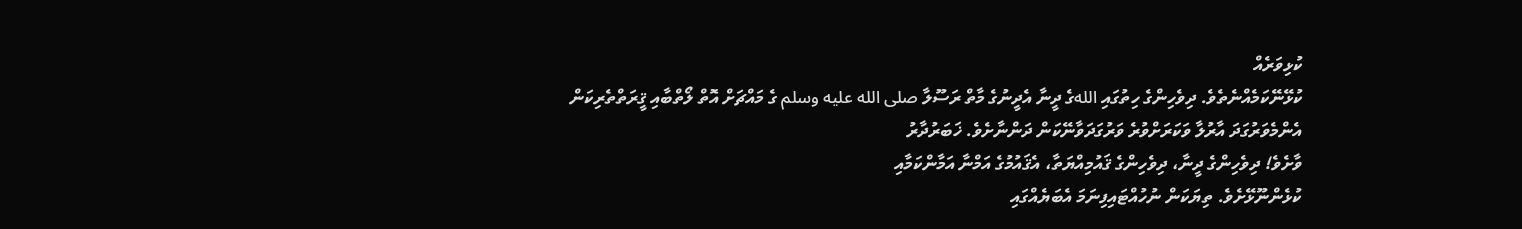ކުޅިވަރެއް
ކުޅޭނޭކަމެއްނެތެވެ. ދިވެހިންގެ ހިތުގައި اللهގެ ދީނާ އެދީނުގެ މާތް ރަސޫލާ صلى الله عليه وسلم ގެ މައްޗަށް އޮތް ލޯތްބާއި ޤީރަތްތެރިކަން
އެންމެވަރުގަދަ އާރުލާ ވަކަރަށްވުރެ ވަރުގަދަވާނޭކަން ދަންނާށެވެ. ޚަބަރުދާރު
ވާށެވެ! ދިވެހިންގެ ދީނާ، ދިވެހިންގެ ޤައުމިއްޔަތާ، އެޤައުމުގެ އަމްނާ އަމާންކަމާއި
ކުޅެންނޫޅޭށެވެ. ތިޔަކަން ނުހުއްޓައިފިނަމަ އެބަޔެއްގައި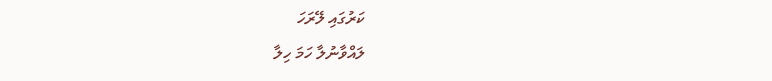ކަރުގައި ލޭރަހަ
ލައްވާނުލާ ހަމަ ހިލާ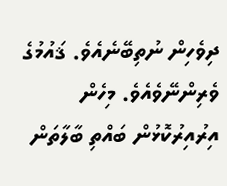ދިވެހިން ނުތިބޭނެއެވެ. ޤައުމުގެ ވެރިންނޭވެއެވެ. މިހެން
އިރުއިރުކޮޅުން ބައްތި ބާލާތަން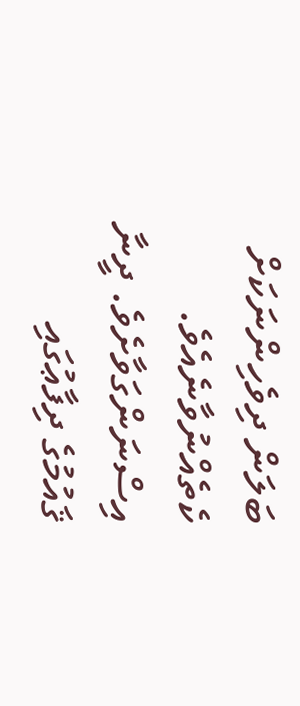ބަލަން ދިވެހިންނަކަށް ކެތެއްނުވާނެއެވެ.
އިސްނަންގަވާށެވެ. ދީނާ ޤައުމުގެ ދިފާޢުގައި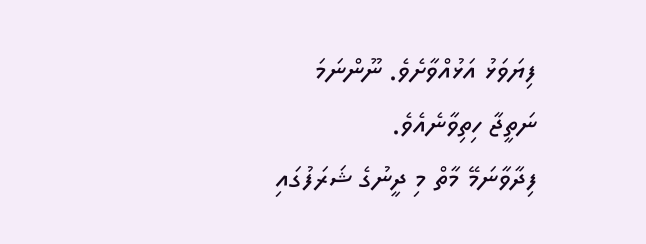ފިޔަވަޅު އަޅުއްވާށެވެ. ނޫންނަމަ
ނަތީޖާ ހިތިވާނެއެވެ.
ފިދާވާނަމޭ މާތް މި ދީނުގެ ޝަރަފުގައި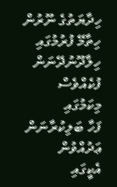ހިދާޔަތުގެ ނޫރުން ހިތާމޭ ފުރުމުގައި
ހިލާދޫނުދޭނަން
ފުކެއްވެސް މިކަމުގައި
ފަހާ ބަލިކުރާނަން ޢަދުއްވުން
އެކީގައި